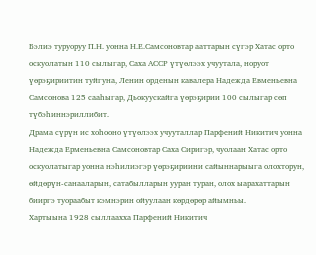Бэлиэ туруоруу П.Н. уонна Н.Е.Самсоновтар ааттарын сүгэр Хатас орто оскуолатын 110 сылыгар, Саха АССР үтүөлээх учуутала, норуот үөрэҕириитин туйгуна, Ленин орденын кавалера Надежда Евменьевна Самсонова 125 сааһыгар, Дьокуускайга үөрэҕирии 100 сылыгар сөп түбэһиннэриллибит.
Драма сүрүн ис хоһооно үтүөлээх учууталлар Парфений Никитич уонна Надежда Ерменьевна Самсоновтар Саха Сиригэр, чуолаан Хатас орто оскуолатыгар уонна нэһилиэгэр үөрэҕириини сайыннарыыга олохторун, өйдөрүн-санааларын, сатабылларын ууран туран, олох ыарахаттарын бииргэ туораабыт кэмнэрин ойуулаан көрдөрөр айымньы.
Хартыына 1928 сыллаахха Парфений Никитич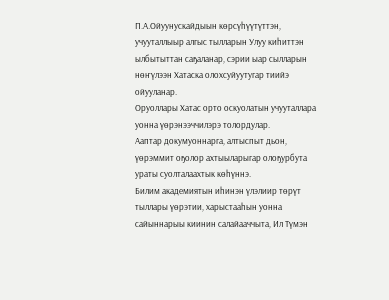П.А.Ойуунускайдыын көрсүһүүтүттэн, учууталлыыр алгыс тылларын Улуу киһиттэн ылбытыттан саҕаланар, сэрии ыар сылларын нөҥүлээн Хатаска олохсуйуутугар тиийэ ойууланар.
Оруоллары Хатас орто оскуолатын учууталлара уонна үөрэнээччилэрэ толордулар.
Ааптар докумуоннарга, алтыспыт дьон, үөрэммит оҕолор ахтыыларыгар олоҕурбута ураты суолталаахтык көһүннэ.
Билим академиятын иһинэн үлэлиир төрүт тыллары үөрэтии, харыстааһын уонна сайыннарыы киинин салайааччыта, Ил Түмэн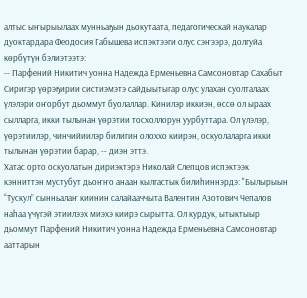алтыс ыҥырыылаах мунньаҕын дьокутаата, педагогическай наукалар дуоктардара Феодосия Габышева испэктээги олус сэҥээрэ, долгуйа көрбүтүн бэлиэтээтэ:
-- Парфений Никитич уонна Надежда Ерменьевна Самсоновтар Сахабыт Сиригэр үөрэҕирии систиэмэтэ сайдыытыгар олус улахан суолталаах үлэлэри оҥорбут дьоммут буолаллар. Кинилэр иккиэн, өссө ол ыраах сылларга, икки тылынан үөрэтии тосхоллорун уурбуттара. Ол үлэлэр, үөрэтиилэр, чинчийиилэр билигин олоххо киирэн, оскуолаларга икки тылынан үөрэтии барар, -- диэн эттэ.
Хатас орто оскуолатын дириэктэрэ Николай Слепцов испэктээк кэнниттэн мустубут дьоҥҥо анаан кылгастык билиһиннэрдэ: "Былырыын “Тускул” сынньалаҥ киинин салайааччыта Валентин Азотович Чепалов наһаа үчүгэй этиилээх миэхэ киирэ сырытта. Ол курдук, ытыктыыр дьоммут Парфений Никитич уонна Надежда Ерменьевна Самсоновтар ааттарын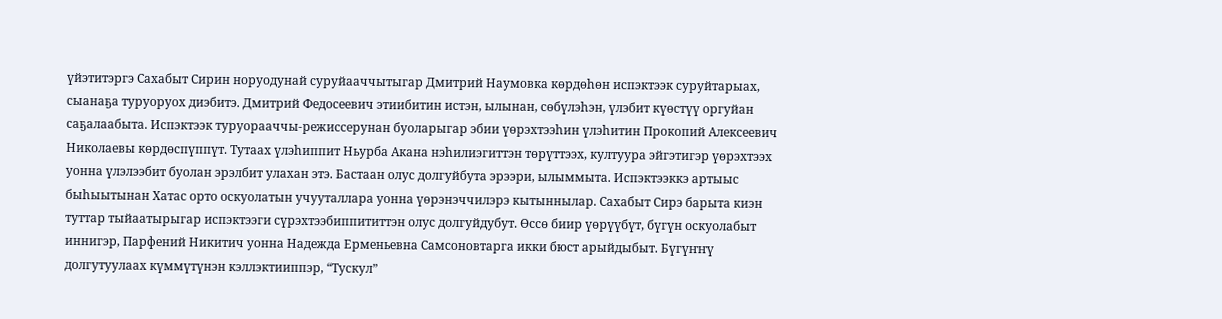үйэтитэргэ Сахабыт Сирин норуодунай суруйааччытыгар Дмитрий Наумовка көрдөһөн испэктээк суруйтарыах, сыанаҕа туруоруох диэбитэ. Дмитрий Федосеевич этиибитин истэн, ылынан, сөбүлэһэн, үлэбит күөстүү оргуйан саҕалаабыта. Испэктээк туруорааччы-режиссерунан буоларыгар эбии үөрэхтээһин үлэһитин Прокопий Алексеевич Николаевы көрдөспүппүт. Тутаах үлэһиппит Ньурба Акана нэһилиэгиттэн төрүттээх, култуура эйгэтигэр үөрэхтээх уонна үлэлээбит буолан эрэлбит улахан этэ. Бастаан олус долгуйбута эрээри, ылыммыта. Испэктээккэ артыыс быһыытынан Хатас орто оскуолатын учууталлара уонна үөрэнэччилэрэ кытыннылар. Сахабыт Сирэ барыта киэн туттар тыйаатырыгар испэктээги сүрэхтээбиппититтэн олус долгуйдубут. Өссө биир үөрүүбүт, бүгүн оскуолабыт иннигэр, Парфений Никитич уонна Надежда Ерменьевна Самсоновтарга икки бюст арыйдыбыт. Бүгүҥҥү долгутуулаах күммүтүнэн кэллэктииппэр, “Тускул”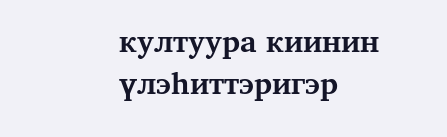култуура киинин үлэһиттэригэр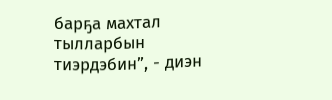барҕа махтал тылларбын тиэрдэбин”, - диэн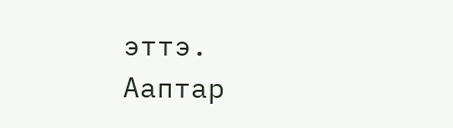эттэ.
Ааптар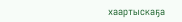хаартыскаҕа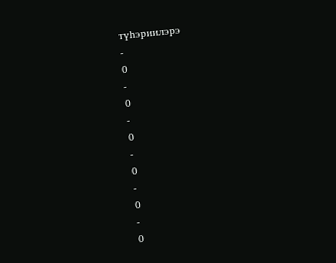түһэриилэрэ
-
0
-
0
-
0
-
0
-
0
-
0